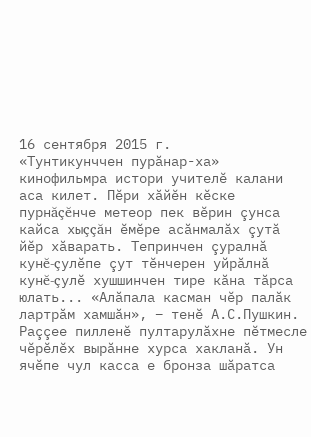16 сентября 2015 г.
«Тунтикунччен пурăнар-ха» кинофильмра истори учителĕ калани аса килет. Пĕри хăйĕн кĕске пурнăçĕнче метеор пек вĕрин çунса кайса хыççăн ĕмĕре асăнмалăх çутă йĕр хăварать. Тепринчен çуралнă кунĕ-çулĕпе çут тĕнчерен уйрăлнă кунĕ-çулĕ хушшинчен тире кăна тăрса юлать... «Алăпала касман чĕр палăк лартрăм хамшăн», – тенĕ А.С.Пушкин. Раççее пилленĕ пултарулăхне пĕтмесле чĕрĕлĕх вырăнне хурса хакланă. Ун ячĕпе чул касса е бронза шăратса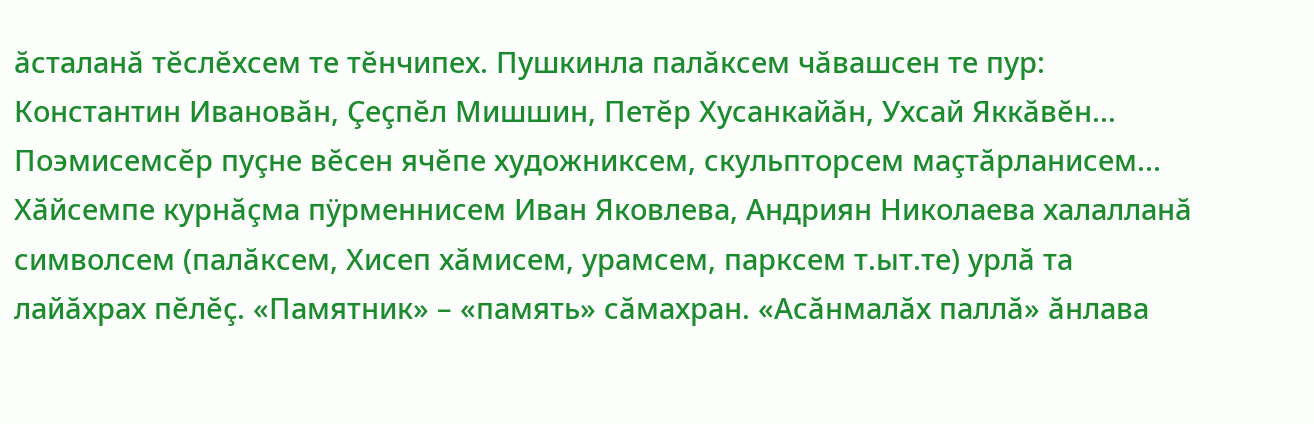ăсталанă тĕслĕхсем те тĕнчипех. Пушкинла палăксем чăвашсен те пур: Константин Ивановăн, Çеçпĕл Мишшин, Петĕр Хусанкайăн, Ухсай Яккăвĕн... Поэмисемсĕр пуçне вĕсен ячĕпе художниксем, скульпторсем маçтăрланисем... Хăйсемпе курнăçма пÿрменнисем Иван Яковлева, Андриян Николаева халалланă символсем (палăксем, Хисеп хăмисем, урамсем, парксем т.ыт.те) урлă та лайăхрах пĕлĕç. «Памятник» – «память» сăмахран. «Асăнмалăх паллă» ăнлава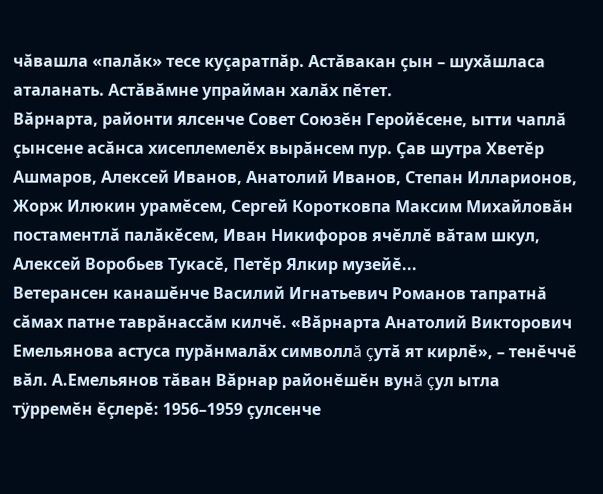чăвашла «палăк» тесе куçаратпăр. Астăвакан çын – шухăшласа аталанать. Астăвăмне упрайман халăх пĕтет.
Вăрнарта, районти ялсенче Совет Союзĕн Геройĕсене, ытти чаплă çынсене асăнса хисеплемелĕх вырăнсем пур. Çав шутра Хветĕр Ашмаров, Алексей Иванов, Анатолий Иванов, Степан Илларионов, Жорж Илюкин урамĕсем, Сергей Коротковпа Максим Михайловăн постаментлă палăкĕсем, Иван Никифоров ячĕллĕ вăтам шкул, Алексей Воробьев Тукасĕ, Петĕр Ялкир музейĕ...
Ветерансен канашĕнче Василий Игнатьевич Романов тапратнă сăмах патне таврăнассăм килчĕ. «Вăрнарта Анатолий Викторович Емельянова астуса пурăнмалăх символлă çутă ят кирлĕ», – тенĕччĕ вăл. А.Емельянов тăван Вăрнар районĕшĕн вунă çул ытла тÿрремĕн ĕçлерĕ: 1956–1959 çулсенче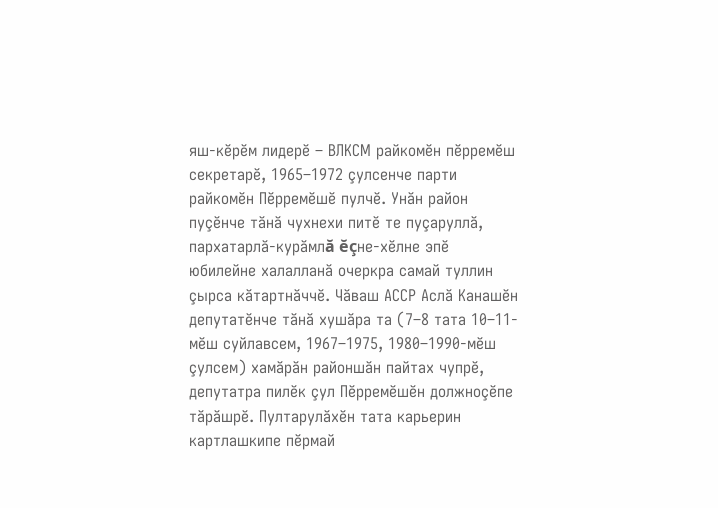яш-кĕрĕм лидерĕ – ВЛКСМ райкомĕн пĕрремĕш секретарĕ, 1965–1972 çулсенче парти райкомĕн Пĕрремĕшĕ пулчĕ. Унăн район пуçĕнче тăнă чухнехи питĕ те пуçаруллă, пархатарлă-курăмлă ĕçне-хĕлне эпĕ юбилейне халалланă очеркра самай туллин çырса кăтартнăччĕ. Чăваш АССР Аслă Канашĕн депутатĕнче тăнă хушăра та (7–8 тата 10–11-мĕш суйлавсем, 1967–1975, 1980–1990-мĕш çулсем) хамăрăн районшăн пайтах чупрĕ, депутатра пилĕк çул Пĕрремĕшĕн должноçĕпе тăрăшрĕ. Пултарулăхĕн тата карьерин картлашкипе пĕрмай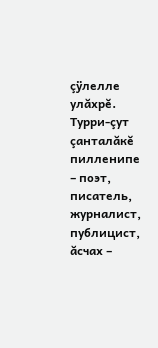çÿлелле улăхрĕ. Турри-çут çанталăкĕ пилленипе – поэт, писатель, журналист, публицист, ăсчах –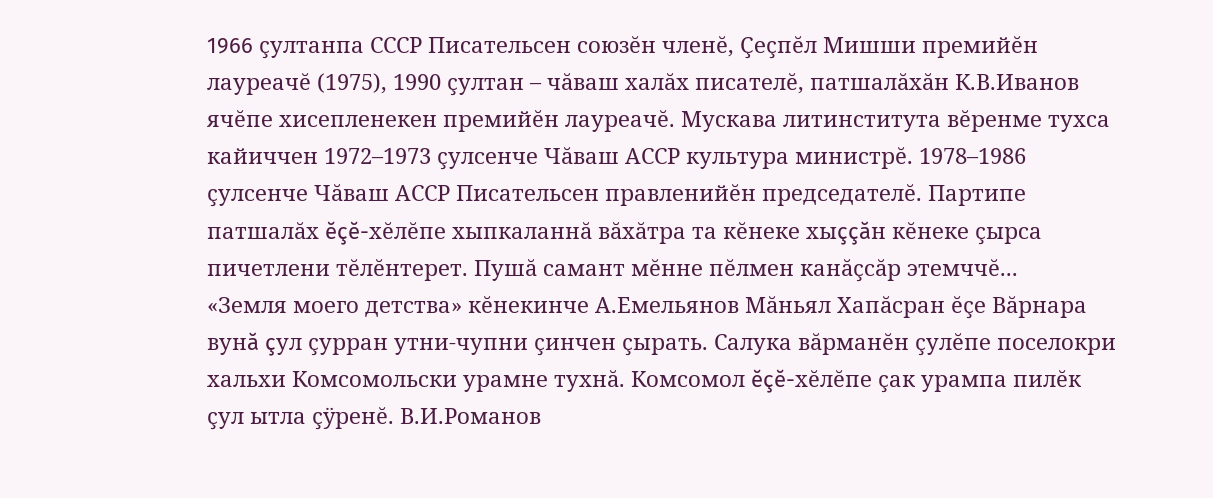1966 çултанпа СССР Писательсен союзĕн членĕ, Çеçпĕл Мишши премийĕн лауреачĕ (1975), 1990 çултан – чăваш халăх писателĕ, патшалăхăн К.В.Иванов ячĕпе хисепленекен премийĕн лауреачĕ. Мускава литинститута вĕренме тухса кайиччен 1972–1973 çулсенче Чăваш АССР культура министрĕ. 1978–1986 çулсенче Чăваш АССР Писательсен правленийĕн председателĕ. Партипе патшалăх ĕçĕ-хĕлĕпе хыпкаланнă вăхăтра та кĕнеке хыççăн кĕнеке çырса пичетлени тĕлĕнтерет. Пушă самант мĕнне пĕлмен канăçсăр этемччĕ...
«Земля моего детства» кĕнекинче А.Емельянов Мăньял Хапăсран ĕçе Вăрнара вунă çул çурран утни-чупни çинчен çырать. Салука вăрманĕн çулĕпе поселокри хальхи Комсомольски урамне тухнă. Комсомол ĕçĕ-хĕлĕпе çак урампа пилĕк çул ытла çÿренĕ. В.И.Романов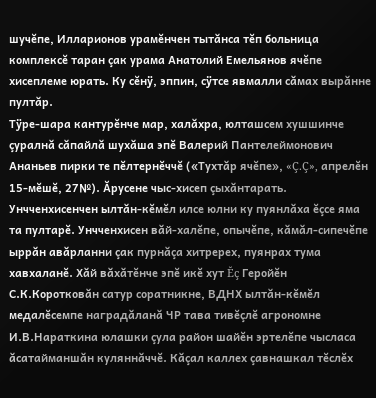шучĕпе, Илларионов урамĕнчен тытăнса тĕп больница комплексĕ таран çак урама Анатолий Емельянов ячĕпе хисеплеме юрать. Ку сĕнÿ, эппин, сÿтсе явмалли сăмах вырăнне пултăр.
Тÿре-шара кантурĕнче мар, халăхра, юлташсем хушшинче çуралнă сăпайлă шухăша эпĕ Валерий Пантелеймонович Ананьев пирки те пĕлтернĕччĕ («Тухтăр ячĕпе», «Ç.Ç», апрелĕн 15-мĕшĕ, 27№). Ăрусене чыс-хисеп çыхăнтарать. Унчченхисенчен ылтăн-кĕмĕл илсе юлни ку пуянлăха ĕçсе яма та пултарĕ. Унчченхисен вăй-халĕпе, опычĕпе, кăмăл-сипечĕпе ыррăн авăрланни çак пурнăçа хитререх, пуянрах тума хавхаланĕ. Хăй вăхăтĕнче эпĕ икĕ хут Ĕç Геройĕн С.К.Коротковăн сатур соратникне, ВДНХ ылтăн-кĕмĕл медалĕсемпе наградăланă ЧР тава тивĕçлĕ агрономне И.В.Нараткина юлашки çула район шайĕн эртелĕпе чысласа ăсатайманшăн куляннăччĕ. Кăçал каллех çавнашкал тĕслĕх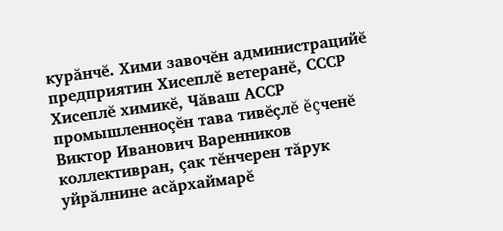курăнчĕ. Хими завочĕн администрацийĕ предприятин Хисеплĕ ветеранĕ, СССР Хисеплĕ химикĕ, Чăваш АССР промышленноçĕн тава тивĕçлĕ ĕçченĕ Виктор Иванович Варенников коллективран, çак тĕнчерен тăрук уйрăлнине асăрхаймарĕ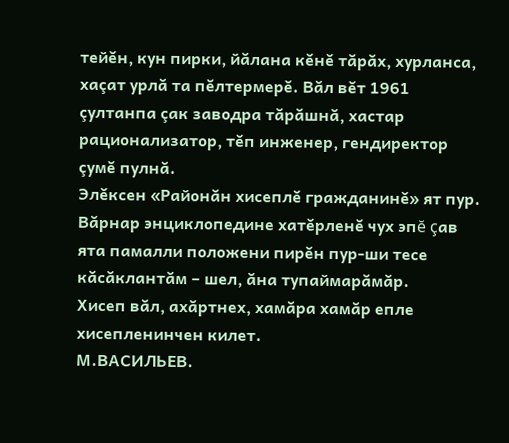тейĕн, кун пирки, йăлана кĕнĕ тăрăх, хурланса, хаçат урлă та пĕлтермерĕ. Вăл вĕт 1961 çултанпа çак заводра тăрăшнă, хастар рационализатор, тĕп инженер, гендиректор çумĕ пулнă.
Элĕксен «Районăн хисеплĕ гражданинĕ» ят пур. Вăрнар энциклопедине хатĕрленĕ чух эпĕ çав ята памалли положени пирĕн пур-ши тесе кăсăклантăм – шел, ăна тупаймарăмăр.
Хисеп вăл, ахăртнех, хамăра хамăр епле хисепленинчен килет.
М.ВАСИЛЬЕВ.